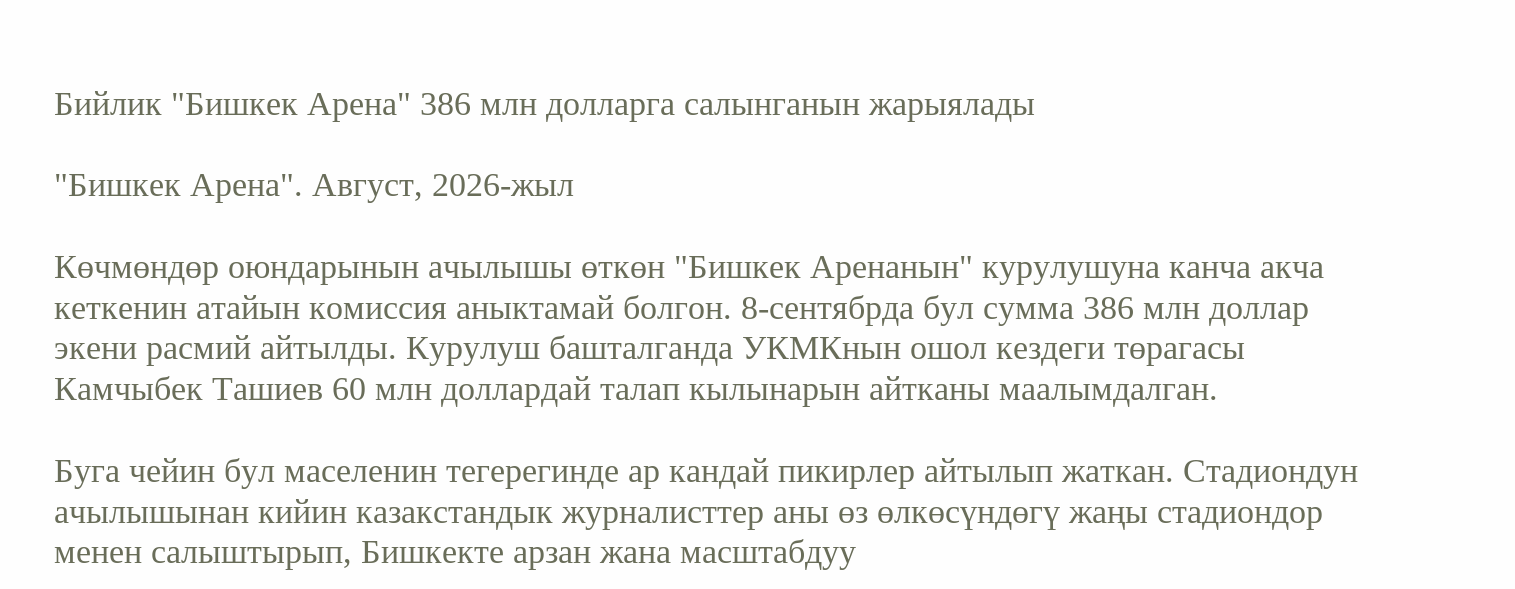Бийлик "Бишкек Арена" 386 млн долларга салынганын жарыялады

"Бишкек Арена". Август, 2026-жыл

Көчмөндөр оюндарынын ачылышы өткөн "Бишкек Аренанын" курулушуна канча акча кеткенин атайын комиссия аныктамай болгон. 8-сентябрда бул сумма 386 млн доллар экени расмий айтылды. Курулуш башталганда УКМКнын ошол кездеги төрагасы Камчыбек Ташиев 60 млн доллардай талап кылынарын айтканы маалымдалган.

Буга чейин бул маселенин тегерегинде ар кандай пикирлер айтылып жаткан. Стадиондун ачылышынан кийин казакстандык журналисттер аны өз өлкөсүндөгү жаңы стадиондор менен салыштырып, Бишкекте арзан жана масштабдуу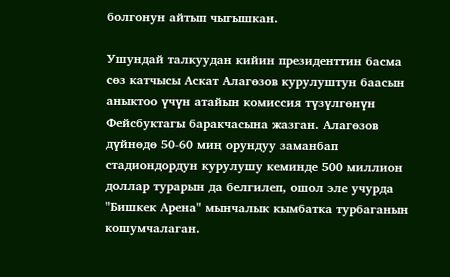болгонун айтып чыгышкан.

Ушундай талкуудан кийин президенттин басма сөз катчысы Аскат Алагөзов курулуштун баасын аныктоо үчүн атайын комиссия түзүлгөнүн Фейсбуктагы баракчасына жазган. Алагөзов дүйнөдө 50-60 миң орундуу заманбап стадиондордун курулушу кеминде 500 миллион доллар турарын да белгилеп, ошол эле учурда "Бишкек Арена" мынчалык кымбатка турбаганын кошумчалаган.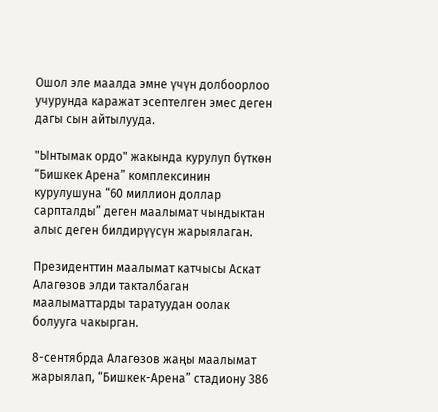Ошол эле маалда эмне үчүн долбоорлоо учурунда каражат эсептелген эмес деген дагы сын айтылууда.

"Ынтымак ордо" жакында курулуп бүткөн “Бишкек Арена” комплексинин курулушуна “60 миллион доллар сарпталды” деген маалымат чындыктан алыс деген билдирүүсүн жарыялаган.

Президенттин маалымат катчысы Аскат Алагөзов элди такталбаган маалыматтарды таратуудан оолак болууга чакырган.

8-сентябрда Алагөзов жаңы маалымат жарыялап, “Бишкек-Арена” стадиону 386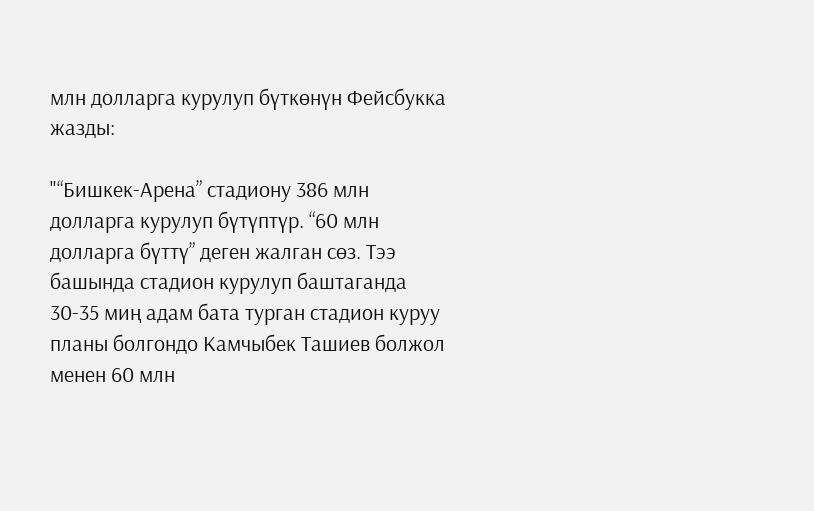млн долларга курулуп бүткөнүн Фейсбукка жазды:

"“Бишкек-Арена” стадиону 386 млн долларга курулуп бүтүптүр. “60 млн долларга бүттү” деген жалган сөз. Тээ башында стадион курулуп баштаганда 30-35 миң адам бата турган стадион куруу планы болгондо Камчыбек Ташиев болжол менен 60 млн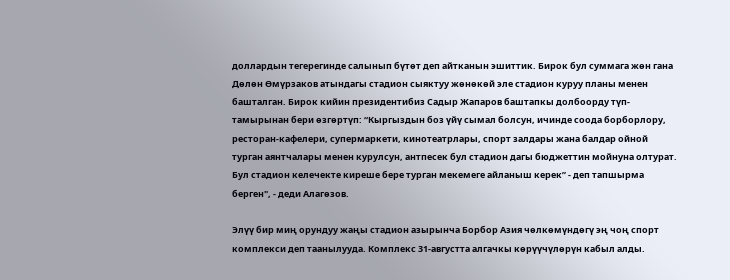доллардын тегерегинде салынып бүтөт деп айтканын эшиттик. Бирок бул суммага жөн гана Дөлөн Өмүрзаков атындагы стадион сыяктуу жөнөкөй эле стадион куруу планы менен башталган. Бирок кийин президентибиз Садыр Жапаров баштапкы долбоорду түп-тамырынан бери өзгөртүп: “Кыргыздын боз үйү сымал болсун, ичинде соода борборлору, ресторан-кафелери, супермаркети, кинотеатрлары, спорт залдары жана балдар ойной турган аянтчалары менен курулсун, антпесек бул стадион дагы бюджеттин мойнуна олтурат. Бул стадион келечекте киреше бере турган мекемеге айланыш керек” - деп тапшырма берген", - деди Алагөзов.

Элүү бир миң орундуу жаңы стадион азырынча Борбор Азия чөлкөмүндөгү эң чоң спорт комплекси деп таанылууда. Комплекс 31-августта алгачкы көрүүчүлөрүн кабыл алды.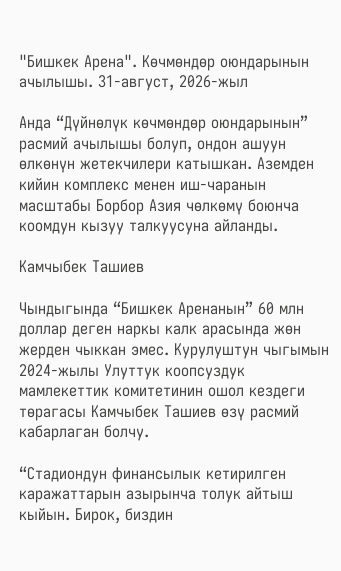"Бишкек Арена". Көчмөндөр оюндарынын ачылышы. 31-август, 2026-жыл

Анда “Дүйнөлүк көчмөндөр оюндарынын” расмий ачылышы болуп, ондон ашуун өлкөнүн жетекчилери катышкан. Аземден кийин комплекс менен иш-чаранын масштабы Борбор Азия чөлкөмү боюнча коомдун кызуу талкуусуна айланды.

Камчыбек Ташиев

Чындыгында “Бишкек Аренанын” 60 млн доллар деген наркы калк арасында жөн жерден чыккан эмес. Курулуштун чыгымын 2024-жылы Улуттук коопсуздук мамлекеттик комитетинин ошол кездеги төрагасы Камчыбек Ташиев өзү расмий кабарлаган болчу.

“Стадиондун финансылык кетирилген каражаттарын азырынча толук айтыш кыйын. Бирок, биздин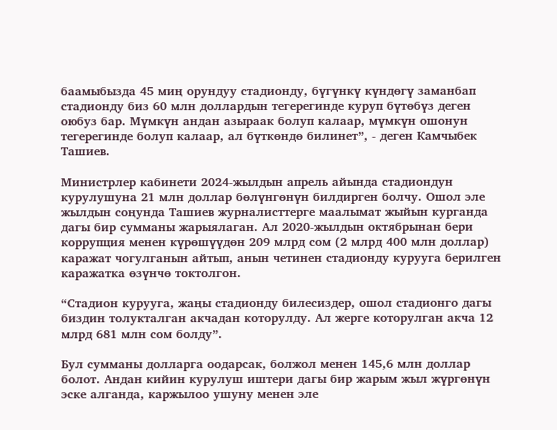баамыбызда 45 миң орундуу стадионду, бүгүнкү күндөгү заманбап стадионду биз 60 млн доллардын тегерегинде куруп бүтөбүз деген оюбуз бар. Мүмкүн андан азыраак болуп калаар, мүмкүн ошонун тегерегинде болуп калаар, ал бүткөндө билинет”, - деген Камчыбек Ташиев.

Министрлер кабинети 2024-жылдын апрель айында стадиондун курулушуна 21 млн доллар бөлүнгөнүн билдирген болчу. Ошол эле жылдын соңунда Ташиев журналисттерге маалымат жыйын курганда дагы бир сумманы жарыялаган. Ал 2020-жылдын октябрынан бери коррупция менен күрөшүүдөн 209 млрд сом (2 млрд 400 млн доллар) каражат чогулганын айтып, анын четинен стадионду курууга берилген каражатка өзүнчө токтолгон.

“Стадион курууга, жаңы стадионду билесиздер, ошол стадионго дагы биздин толукталган акчадан которулду. Ал жерге которулган акча 12 млрд 681 млн сом болду”.

Бул сумманы долларга оодарсак, болжол менен 145,6 млн доллар болот. Андан кийин курулуш иштери дагы бир жарым жыл жүргөнүн эске алганда, каржылоо ушуну менен эле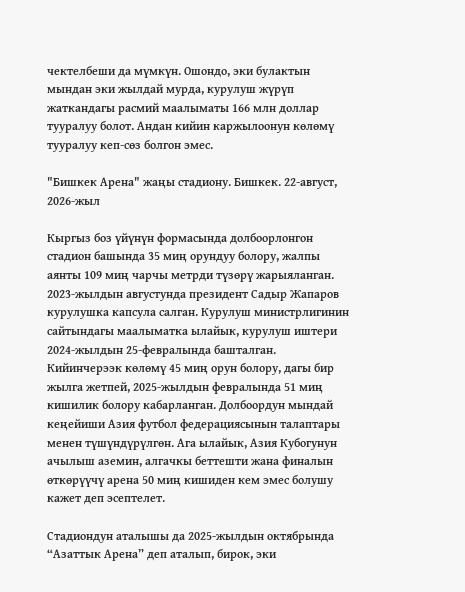чектелбеши да мүмкүн. Ошондо, эки булактын мындан эки жылдай мурда, курулуш жүрүп жаткандагы расмий маалыматы 166 млн доллар тууралуу болот. Андан кийин каржылоонун көлөмү тууралуу кеп-сөз болгон эмес.

"Бишкек Арена" жаңы стадиону. Бишкек. 22-август, 2026-жыл

Кыргыз боз үйүнүн формасында долбоорлонгон стадион башында 35 миң орундуу болору, жалпы аянты 109 миң чарчы метрди түзөрү жарыяланган. 2023-жылдын августунда президент Садыр Жапаров курулушка капсула салган. Курулуш министрлигинин сайтындагы маалыматка ылайык, курулуш иштери 2024-жылдын 25-февралында башталган. Кийинчерээк көлөмү 45 миң орун болору, дагы бир жылга жетпей, 2025-жылдын февралында 51 миң кишилик болору кабарланган. Долбоордун мындай кеңейиши Азия футбол федерациясынын талаптары менен түшүндүрүлгөн. Ага ылайык, Азия Кубогунун ачылыш аземин, алгачкы беттешти жана финалын өткөрүүчү арена 50 миң кишиден кем эмес болушу кажет деп эсептелет.

Стадиондун аталышы да 2025-жылдын октябрында “Азаттык Арена” деп аталып, бирок, эки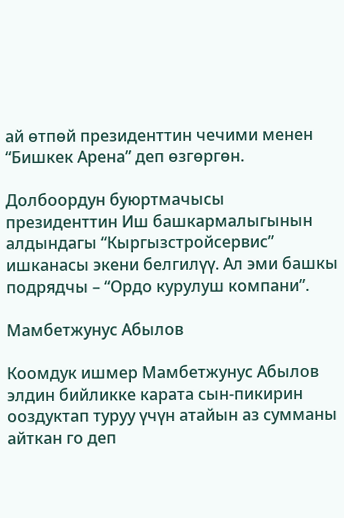ай өтпөй президенттин чечими менен “Бишкек Арена” деп өзгөргөн.

Долбоордун буюртмачысы президенттин Иш башкармалыгынын алдындагы “Кыргызстройсервис” ишканасы экени белгилүү. Ал эми башкы подрядчы – “Ордо курулуш компани”.

Мамбетжунус Абылов

Коомдук ишмер Мамбетжунус Абылов элдин бийликке карата сын-пикирин ооздуктап туруу үчүн атайын аз сумманы айткан го деп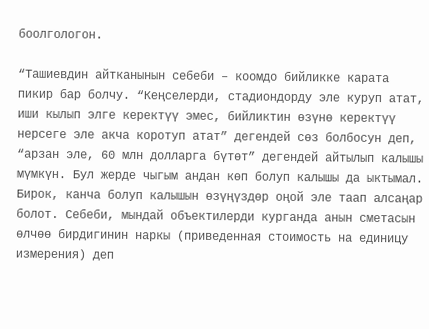боолгологон.

“Ташиевдин айтканынын себеби – коомдо бийликке карата пикир бар болчу. “Кеңселерди, стадиондорду эле куруп атат, иши кылып элге керектүү эмес, бийликтин өзүнө керектүү нерсеге эле акча коротуп атат” дегендей сөз болбосун деп, “арзан эле, 60 млн долларга бүтөт” дегендей айтылып калышы мүмкүн. Бул жерде чыгым андан көп болуп калышы да ыктымал. Бирок, канча болуп калышын өзүңүздөр оңой эле таап алсаңар болот. Себеби, мындай объектилерди курганда анын сметасын өлчөө бирдигинин наркы (приведенная стоимость на единицу измерения) деп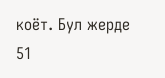коёт. Бул жерде 51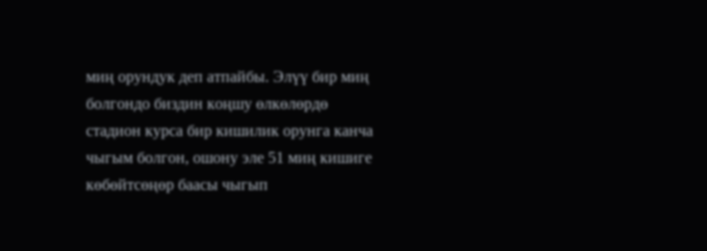миң орундук деп атпайбы. Элүү бир миң болгондо биздин коңшу өлкөлөрдө стадион курса бир кишилик орунга канча чыгым болгон, ошону эле 51 миң кишиге көбөйтсөңөр баасы чыгып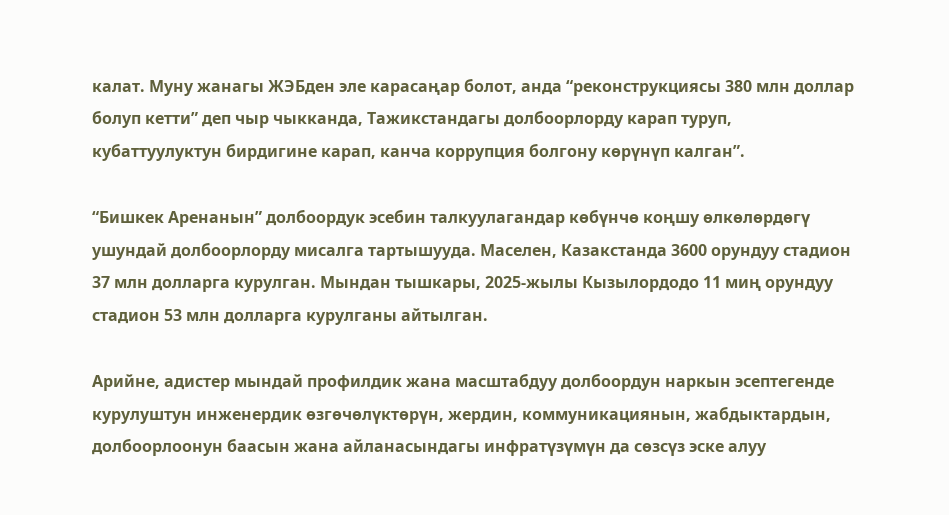калат. Муну жанагы ЖЭБден эле карасаңар болот, анда “реконструкциясы 380 млн доллар болуп кетти” деп чыр чыкканда, Тажикстандагы долбоорлорду карап туруп, кубаттуулуктун бирдигине карап, канча коррупция болгону көрүнүп калган”.

“Бишкек Аренанын” долбоордук эсебин талкуулагандар көбүнчө коңшу өлкөлөрдөгү ушундай долбоорлорду мисалга тартышууда. Маселен, Казакстанда 3600 орундуу стадион 37 млн долларга курулган. Мындан тышкары, 2025-жылы Кызылордодо 11 миң орундуу стадион 53 млн долларга курулганы айтылган.

Арийне, адистер мындай профилдик жана масштабдуу долбоордун наркын эсептегенде курулуштун инженердик өзгөчөлүктөрүн, жердин, коммуникациянын, жабдыктардын, долбоорлоонун баасын жана айланасындагы инфратүзүмүн да сөзсүз эске алуу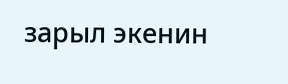зарыл экенин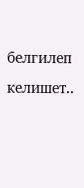белгилеп келишет..